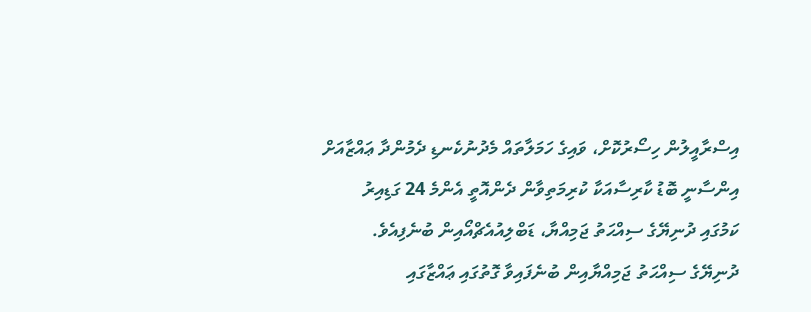އިސްރާއީލުން ހިސޯރުކޮށް، ވައިގެ ހަމަލާތައް މެދުނުކެނޑި ދެމުންދާ ޢައްޒާއަށް އިންސާނީ ބޮޑު ކާރިސާއަކާ ކުރިމަތިވާން ދެންއޮތީ އެންމެ 24 ގަޑިއިރު ކަމުގައި ދުނިޔޭގެ ސިއްޙަތު ޖަމިއްޔާ، ޑަބްލިއުއެޗްއޯއިން ބުނެފިއެވެ.
ދުނިޔޭގެ ސިއްޙަތު ޖަމިއްޔާއިން ބުނެފައިވާ ގޮތުގައި ޢައްޒާގައި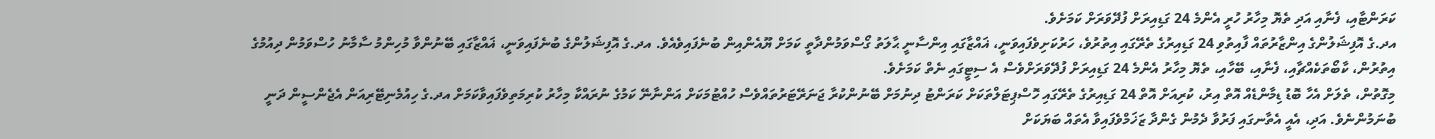ކަރަންޓާއި، ފެނާއި އަދި ތެޔޮ މިހާރު ހުރީ އެންމެ 24 ގަޑިއިރަށް ފުދޭވަރަށް ކަމަށެވެ.
އދ.ގެ އޮފިޝަލުންގެ އިންޒާރުތައް ފާއިތުވި 24 ގަޑިއިރުގެ ތެރޭގައި އިތުރުވެ، ހަރުކަށިވެފައިވަނީ، ޣައްޒާގައި އިންސާނީ ޙާލަތު ގޯސްވަމުންދާތީ ކަމަށް ޔޫއެންއިން ބުނެފައިވެއެވެ. އދ.ގެ އޮފިޝަލުންގެ ބުނެފައިވަނީ، ޣައްޒާގައި ބޭނުންވާ މުހިންމު ސާމާނު ހުސްވަމުން ދިއުމުގެ އިތުރުން، ކާބޯތަކެއްޗާއި، ފެނާއި، ބޭހާއި، ތެޔޮ މިހާރު އެންމެ 24 ގަޑިއިރަށް ފުދޭވަރަށްވެސް އެ ސިޓީގައި ނެތް ކަމަށެވެ.
މިގޮތުން، ތެލަށް އެހާ ބޮޑު ޑިމާންޑެއް އޮތް އިރު، ކުރިއަށް އޮތް 24 ގަޑިއިރުގެ ތެރޭގައި ހޮސްޕިޓަލްތަކަށް ކަރަންޓު ދިނުމަށް ބޭނުންކުރާ ޖަނަރޭޓަރުތައްވެސް ހުއްޓުމަކަށް އަންނާނޭ ކަމުގެ ނުރައްކާ މިހާރު ކުރިމަތިވެފައިވާކަމަށް އދ.ގެ ހިއުމެނިޓޭރިއަން އެޖެންސީން ދަނީ ބުނަމުންނެވެ. އަދި، އެއީ އެތާނގައި ފަރުވާ ދެމުން ގެންދާ ޒަޚަމްވެފައިވާ އެތައް ބަޔަކަށް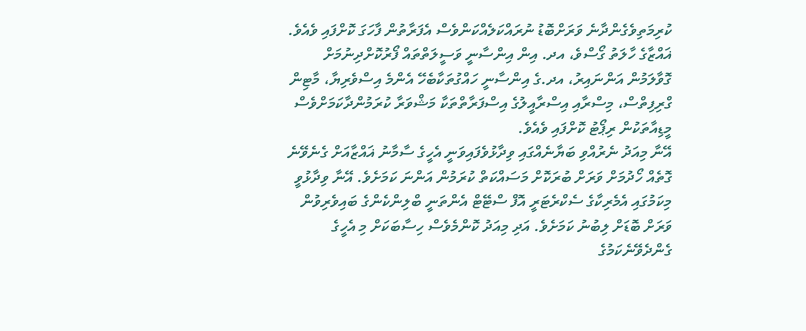ކުރިމަތިވެގެންދާނެ ވަރަށްބޮޑު ނުރައްކަލެއްކަންވެސް އެފަރާތުން ފާހަގަ ކޮށްފައި ވެއެވެ.
ޣައްޒާގެ ހާލަތު ގޯސްވެ، އދ. އިން އިންސާނީ ވަސީލަތްތައް ފޯރުކޮށްދިނުމަށް ގޮވާލަމުން އަންނައިރު، އދ.ގެ އިންސާނީ ހައްގުތަކާބެހޭ އެންމެ އިސްވެރިޔާ، މާޓިން ގްރިފިތްސް، މިސްރާއި އިސްރާއީލުގެ އިސްފަރާތްތަކާ މަޝްވަރާ ކުރަމުންދާކަމަށްވެސް މީޑިއާތަކުން ރިޕޯޓު ކޮށްފައި ވެއެވެ.
އޭނާ މިއަދު ނެރުއްވި ބަޔާނެއްގައި ވިދާޅުވެފައިވަނީ އެހީގެ ސާމާނު ޣައްޒާއަށް ގެނެވޭނެ ގޮތެއް ހޯދުމަށް ވަރަށް ބުރަކޮށް މަސައްކަތް ކުރަމުން އަންނަ ކަމަށެވެ. އޭނާ ވިދާޅުވީ މިކަމުގައި އެމެރިކާގެ ސެކްރެޓަރީ އޮފް ސްޓޭޓް އެންތަނީ ބްލިންކެންގެ ބައިވެރިވުން ވަރަށް ބޮޑަށް ލިބުނު ކަމަށެވެ. އަދި މިއަދު ކޮންމެވެސް ހިސާބަކަށް މި އެހީގެ ގެންދެވޭނެކަމުގެ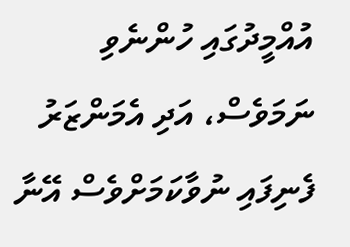އުއްމީދުގައި ހުންނެވި ނަމަވެސް، އަދި އެމަންޒަރު ފެނިފައި ނުވާކަމަށްވެސް އޭނާ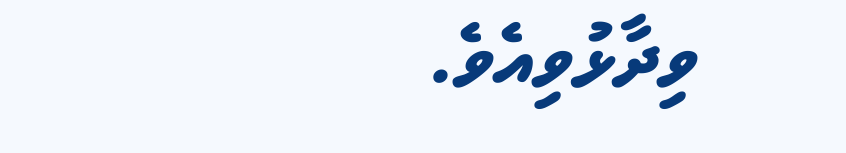ވިދާޅުވިއެވެ.